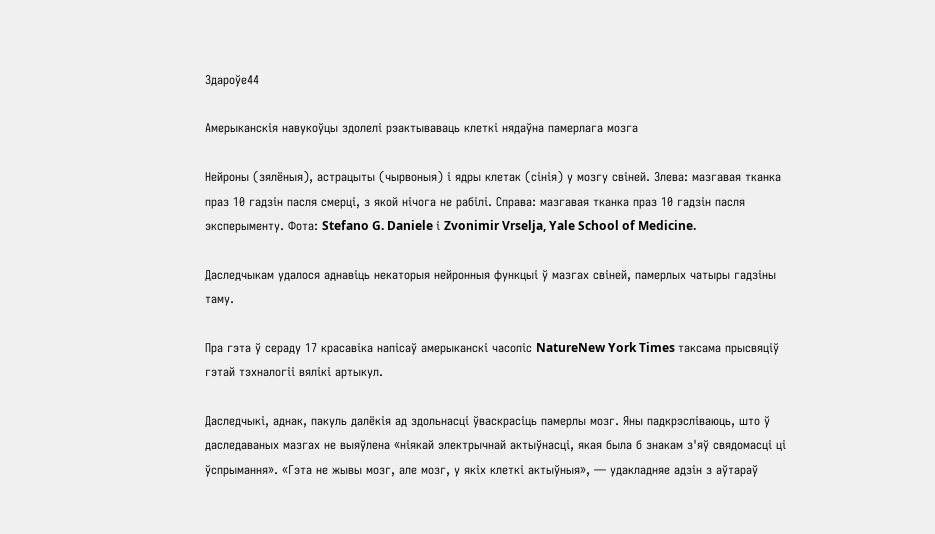Здароўе44

Амерыканскія навукоўцы здолелі рэактываваць клеткі нядаўна памерлага мозга

Нейроны (зялёныя), астрацыты (чырвоныя) і ядры клетак (сінія) у мозгу свіней. Злева: мазгавая тканка праз 10 гадзін пасля смерці, з якой нічога не рабілі. Справа: мазгавая тканка праз 10 гадзін пасля эксперыменту. Фота: Stefano G. Daniele і Zvonimir Vrselja, Yale School of Medicine.

Даследчыкам удалося аднавіць некаторыя нейронныя функцыі ў мазгах свіней, памерлых чатыры гадзіны таму.

Пра гэта ў сераду 17 красавіка напісаў амерыканскі часопіс NatureNew York Times таксама прысвяціў гэтай тэхналогіі вялікі артыкул.

Даследчыкі, аднак, пакуль далёкія ад здольнасці ўваскрасіць памерлы мозг. Яны падкрэсліваюць, што ў даследаваных мазгах не выяўлена «ніякай электрычнай актыўнасці, якая была б знакам з'яў свядомасці ці ўспрымання». «Гэта не жывы мозг, але мозг, у якіх клеткі актыўныя», — удакладняе адзін з аўтараў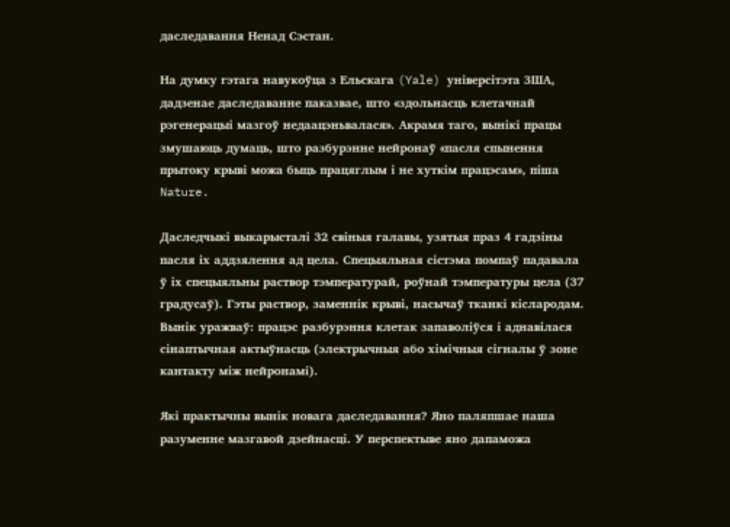даследавання Ненад Сэстан.

На думку гэтага навукоўца з Ельскага (Yale) універсітэта ЗША, дадзенае даследаванне паказвае, што «здольнасць клетачнай рэгенерацыі мазгоў недаацэньвалася». Акрамя таго, вынікі працы змушаюць думаць, што разбурэнне нейронаў «пасля спынення прытоку крыві можа быць працяглым і не хуткім працэсам», піша Nature.

Даследчыкі выкарысталі 32 свіныя галавы, узятыя праз 4 гадзіны пасля іх аддзялення ад цела. Спецыяльная сістэма помпаў падавала ў іх спецыяльны раствор тэмпературай, роўнай тэмпературы цела (37 градусаў). Гэты раствор, заменнік крыві, насычаў тканкі кіслародам. Вынік уражваў: працэс разбурэння клетак запаволіўся і аднавілася сінаптычная актыўнасць (электрычныя або хімічныя сігналы ў зоне кантакту між нейронамі).

Які практычны вынік новага даследавання? Яно паляпшае наша разуменне мазгавой дзейнасці. У перспектыве яно дапаможа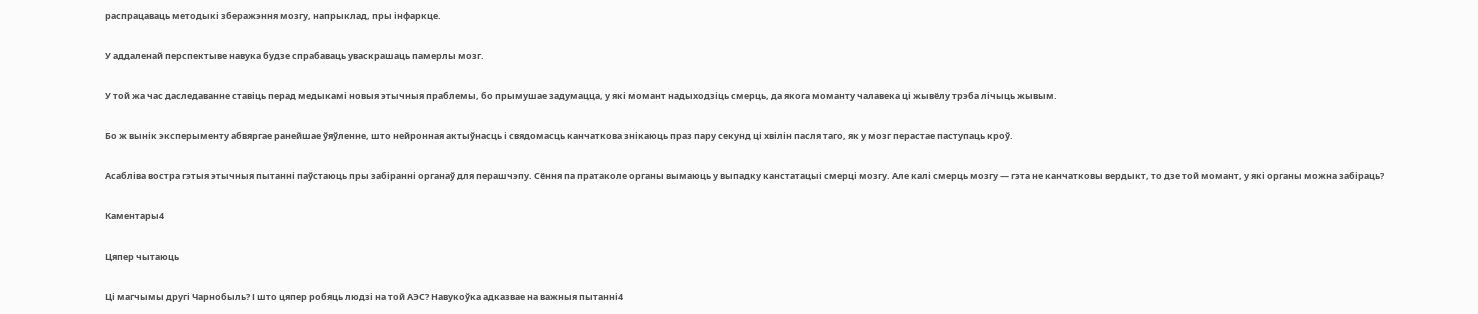распрацаваць методыкі зберажэння мозгу, напрыклад, пры інфаркце.

У аддаленай перспектыве навука будзе спрабаваць уваскрашаць памерлы мозг.

У той жа час даследаванне ставіць перад медыкамі новыя этычныя праблемы, бо прымушае задумацца, у які момант надыходзіць смерць, да якога моманту чалавека ці жывёлу трэба лічыць жывым.

Бо ж вынік эксперыменту абвяргае ранейшае ўяўленне, што нейронная актыўнасць і свядомасць канчаткова знікаюць праз пару секунд ці хвілін пасля таго, як у мозг перастае паступаць кроў.

Асабліва востра гэтыя этычныя пытанні паўстаюць пры забіранні органаў для перашчэпу. Сёння па пратаколе органы вымаюць у выпадку канстатацыі смерці мозгу. Але калі смерць мозгу — гэта не канчатковы вердыкт, то дзе той момант, у які органы можна забіраць?

Каментары4

Цяпер чытаюць

Ці магчымы другі Чарнобыль? І што цяпер робяць людзі на той АЭС? Навукоўка адказвае на важныя пытанні4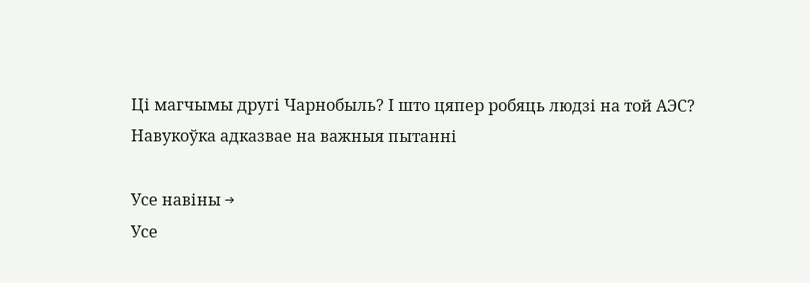Ці магчымы другі Чарнобыль? І што цяпер робяць людзі на той АЭС? Навукоўка адказвае на важныя пытанні

Усе навіны →
Усе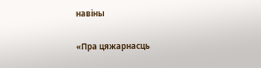навіны

«Пра цяжарнасць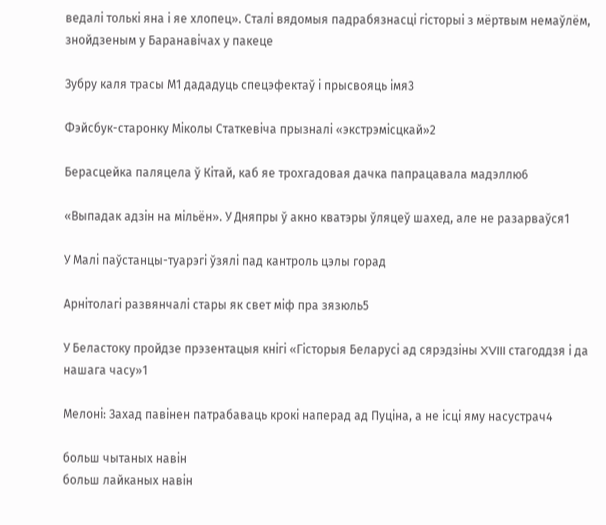ведалі толькі яна і яе хлопец». Сталі вядомыя падрабязнасці гісторыі з мёртвым немаўлём, знойдзеным у Баранавічах у пакеце

Зубру каля трасы М1 дададуць спецэфектаў і прысвояць імя3

Фэйсбук-старонку Міколы Статкевіча прызналі «экстрэмісцкай»2

Берасцейка паляцела ў Кітай, каб яе трохгадовая дачка папрацавала мадэллю6

«Выпадак адзін на мільён». У Дняпры ў акно кватэры ўляцеў шахед, але не разарваўся1

У Малі паўстанцы-туарэгі ўзялі пад кантроль цэлы горад

Арнітолагі развянчалі стары як свет міф пра зязюль5

У Беластоку пройдзе прэзентацыя кнігі «Гісторыя Беларусі ад сярэдзіны XVIII стагоддзя і да нашага часу»1

Мелоні: Захад павінен патрабаваць крокі наперад ад Пуціна, а не ісці яму насустрач4

больш чытаных навін
больш лайканых навін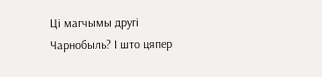Ці магчымы другі Чарнобыль? І што цяпер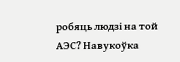робяць людзі на той АЭС? Навукоўка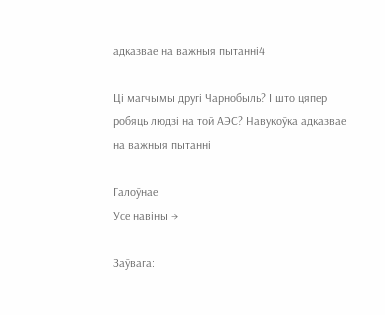адказвае на важныя пытанні4

Ці магчымы другі Чарнобыль? І што цяпер робяць людзі на той АЭС? Навукоўка адказвае на важныя пытанні

Галоўнае
Усе навіны →

Заўвага: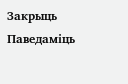Закрыць Паведаміць